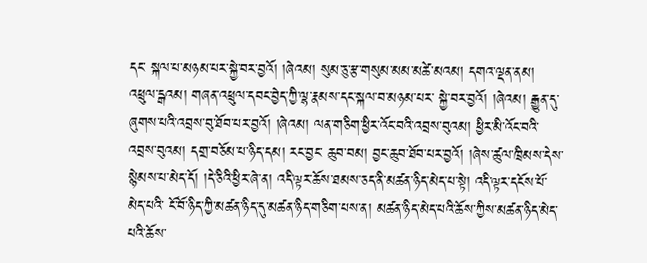དང་ སྐལ་པ་མཉམ་པར་སྐྱེ་བར་བྱའོ། །ཞེའམ། སུམ་ཅུ་རྩ་གསུམ་མམ་མཚེ་མའམ། དགའ་ལྡན་ནམ། འཕྲུལ་དྒའམ། གཞན་འཕྲུལ་དབང་བྱེད་ཀྱི་ལྷ་རྣམས་དང་སྐལ་བ་མཉམ་པར་ སྐྱེ་བར་བྱའོ། །ཞེའམ། རྒྱུན་དུ་ཞུགས་པའི་འབྲས་བུ་ཐོབ་པར་བྱའོ། །ཞེའམ། ལན་གཅིག་ཕྱིར་འོང་བའི་འབྲས་བུའམ། ཕྱིར་མི་འོང་བའི་འབྲས་བུའམ། དགྲ་བཅོམ་པ་ཉིད་དམ། རང་བྱང་ ཆུབ་བམ། བྱང་ཆུབ་ཐོབ་པར་བྱའོ། །ཞེས་ཚུལ་ཁྲིམས་དེས་སྙེམས་པ་མེད་དོ། །དེ་ཅིའི་ཕྱིར་ཞེ་ན། འདི་ལྟར་ཆོས་ཐམས་ཅད་ནི་མཚན་ཉིད་མེད་པ་སྟེ། འདི་ལྟར་དངོས་པོ་མེད་པའི་ ངོ་བོ་ཉིད་ཀྱི་མཚན་ཉིད་དུ་མཚན་ཉིད་གཅིག་པས་ན། མཚན་ཉིད་མེད་པའི་ཆོས་ཀྱིས་མཚན་ཉིད་མེད་པའི་ཆོས་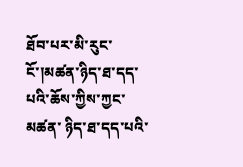ཐོབ་པར་མི་རུང་ངོ་།མཚན་ཉིད་ཐ་དད་པའི་ཆོས་ཀྱིས་ཀྱང་མཚན་ ཉིད་ཐ་དད་པའི་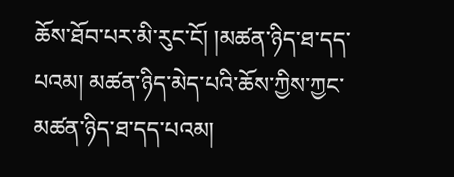ཆོས་ཐོབ་པར་མི་རུང་ངོ། །མཚན་ཉིད་ཐ་དད་པའམ། མཚན་ཉིད་མེད་པའི་ཆོས་ཀྱིས་ཀྱང་མཚན་ཉིད་ཐ་དད་པའམ།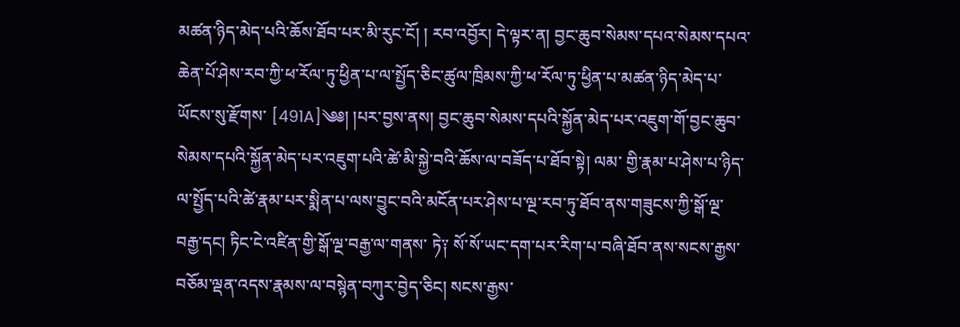མཚན་ཉིད་མེད་པའི་ཆོས་ཐོབ་པར་མི་རུང་ངོ། ། རབ་འབྱོར། དེ་ལྟར་ན། བྱང་ཆུབ་སེམས་དཔའ་སེམས་དཔའ་ཆེན་པོ་ཤེས་རབ་ཀྱི་ཕ་རོལ་ཏུ་ཕྱིན་པ་ལ་སྤྱོད་ཅིང་ཚུལ་ཁྲིམས་ཀྱི་ཕ་རོལ་ཏུ་ཕྱིན་པ་མཚན་ཉིད་མེད་པ་ཡོངས་སུ་རྫོགས་ [491A]༄༅། །པར་བྱས་ནས། བྱང་ཆུབ་སེམས་དཔའི་སྐྱོན་མེད་པར་འཇུག་གོ་བྱང་ཆུབ་སེམས་དཔའི་སྐྱོན་མེད་པར་འཇུག་པའི་ཚེ་མི་སྐྱེ་བའི་ཆོས་ལ་བཟོད་པ་ཐོབ་སྟེ། ལམ་ གྱི་རྣམ་པ་ཤེས་པ་ཉིད་ལ་སྤྱོད་པའི་ཚེ་རྣམ་པར་སྨིན་པ་ལས་བྱུང་བའི་མངོན་པར་ཤེས་པ་ལྔ་རབ་ཏུ་ཐོབ་ནས་གཟུངས་ཀྱི་སྒོ་ལྔ་བརྒྱ་དང། ཏིང་ངེ་འཛིན་གྱི་སྒོ་ལྔ་བརྒྱ་ལ་གནས་ ཏེ༑ སོ་སོ་ཡང་དག་པར་རིག་པ་བཞི་ཐོབ་ནས་སངས་རྒྱས་བཅོམ་ལྡན་འདས་རྣམས་ལ་བསྙེན་བཀུར་བྱེད་ཅིང། སངས་རྒྱས་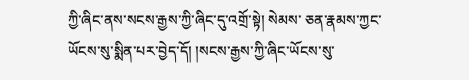ཀྱི་ཞིང་ནས་སངས་རྒྱས་ཀྱི་ཞིང་དུ་འགྲོ་སྟེ། སེམས་ ཅན་རྣམས་ཀྱང་ཡོངས་སུ་སྨིན་པར་བྱེད་དོ། །སངས་རྒྱས་ཀྱི་ཞིང་ཡོངས་སུ་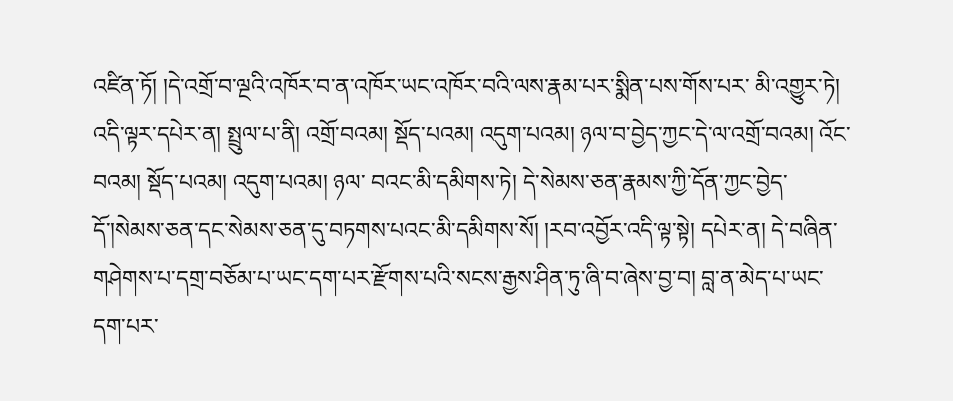འཛིན་ཏོ། །དེ་འགྲོ་བ་ལྔའི་འཁོར་བ་ན་འཁོར་ཡང་འཁོར་བའི་ལས་རྣམ་པར་སྨིན་པས་གོས་པར་ མི་འགྱུར་ཏེ། འདི་ལྟར་དཔེར་ན། སྤྲུལ་པ་ནི། འགྲོ་བའམ། སྡོད་པའམ། འདུག་པའམ། ཉལ་བ་བྱེད་ཀྱང་དེ་ལ་འགྲོ་བའམ། འོང་བའམ། སྡོད་པའམ། འདུག་པའམ། ཉལ་ བའང་མི་དམིགས་ཏེ། དེ་སེམས་ཅན་རྣམས་ཀྱི་དོན་ཀྱང་བྱེད་དོ་།སེམས་ཅན་དང་སེམས་ཅན་དུ་བཏགས་པའང་མི་དམིགས་སོ། །རབ་འབྱོར་འདི་ལྟ་སྟེ། དཔེར་ན། དེ་བཞིན་ གཤེགས་པ་དགྲ་བཅོམ་པ་ཡང་དག་པར་རྫོགས་པའི་སངས་རྒྱས་ཤིན་ཏུ་ཞི་བ་ཞེས་བྱ་བ། བླ་ན་མེད་པ་ཡང་དག་པར་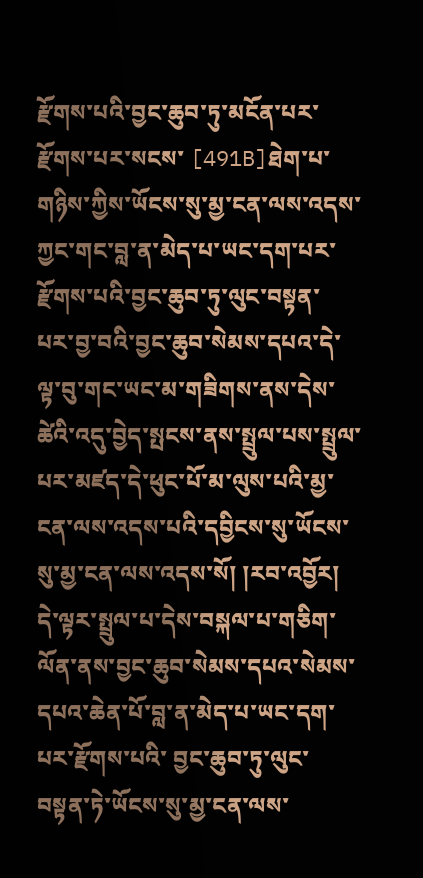རྫོགས་པའི་བྱང་ཆུབ་ཏུ་མངོན་པར་རྫོགས་པར་སངས་ [491B]ཐེག་པ་གཉིས་ཀྱིས་ཡོངས་སུ་མྱ་ངན་ལས་འདས་ཀྱང་གང་བླ་ན་མེད་པ་ཡང་དག་པར་རྫོགས་པའི་བྱང་ཆུབ་ཏུ་ལུང་བསྟན་ པར་བྱ་བའི་བྱང་ཆུབ་སེམས་དཔའ་དེ་ལྟ་བུ་གང་ཡང་མ་གཟིགས་ནས་དེས་ཚེའི་འདུ་བྱེད་སྤངས་ནས་སྤྲུལ་པས་སྤྲུལ་པར་མཛད་དེ་ཕུང་པོ་མ་ལུས་པའི་མྱ་ངན་ལས་འདས་པའི་དབྱིངས་སུ་ཡོངས་ སུ་མྱ་ངན་ལས་འདས་སོ། །རབ་འབྱོར། དེ་ལྟར་སྤྲུལ་པ་དེས་བསྐལ་པ་གཅིག་ལོན་ནས་བྱང་ཆུབ་སེམས་དཔའ་སེམས་དཔའ་ཆེན་པོ་བླ་ན་མེད་པ་ཡང་དག་པར་རྫོགས་པའི་ བྱང་ཆུབ་ཏུ་ལུང་བསྟན་ཏེ་ཡོངས་སུ་མྱ་ངན་ལས་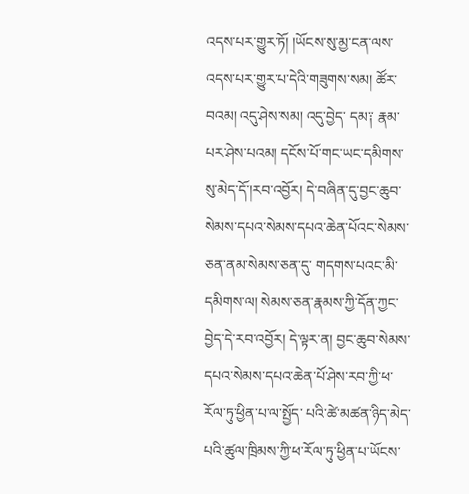འདས་པར་གྱུར་ཏོ། །ཡོངས་སུ་མྱ་ངན་ལས་འདས་པར་གྱུར་པ་དེའི་གཟུགས་སམ། ཚོར་བའམ། འདུ་ཤེས་སམ། འདུ་བྱེད་ དམ༑ རྣམ་པར་ཤེས་པའམ། དངོས་པོ་གང་ཡང་དམིགས་སུ་མེད་དོ་།རབ་འབྱོར། དེ་བཞིན་དུ་བྱང་ཆུབ་སེམས་དཔའ་སེམས་དཔའ་ཆེན་པོའང་སེམས་ཅན་ནམ་སེམས་ཅན་དུ་ གདགས་པའང་མི་དམིགས་ལ། སེམས་ཅན་རྣམས་ཀྱི་དོན་ཀྱང་བྱེད་དེ་རབ་འབྱོར། དེ་ལྟར་ན། བྱང་ཆུབ་སེམས་དཔའ་སེམས་དཔའ་ཆེན་པོ་ཤེས་རབ་ཀྱི་ཕ་རོལ་ཏུ་ཕྱིན་པ་ལ་སྤྱོད་ པའི་ཚེ་མཚན་ཉིད་མེད་པའི་ཚུལ་ཁྲིམས་ཀྱི་ཕ་རོལ་ཏུ་ཕྱིན་པ་ཡོངས་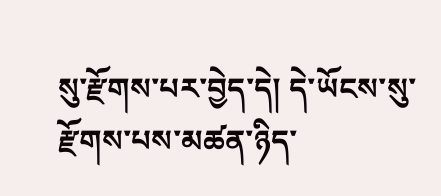སུ་རྫོགས་པར་བྱེད་དེ། དེ་ཡོངས་སུ་རྫོགས་པས་མཚན་ཉིད་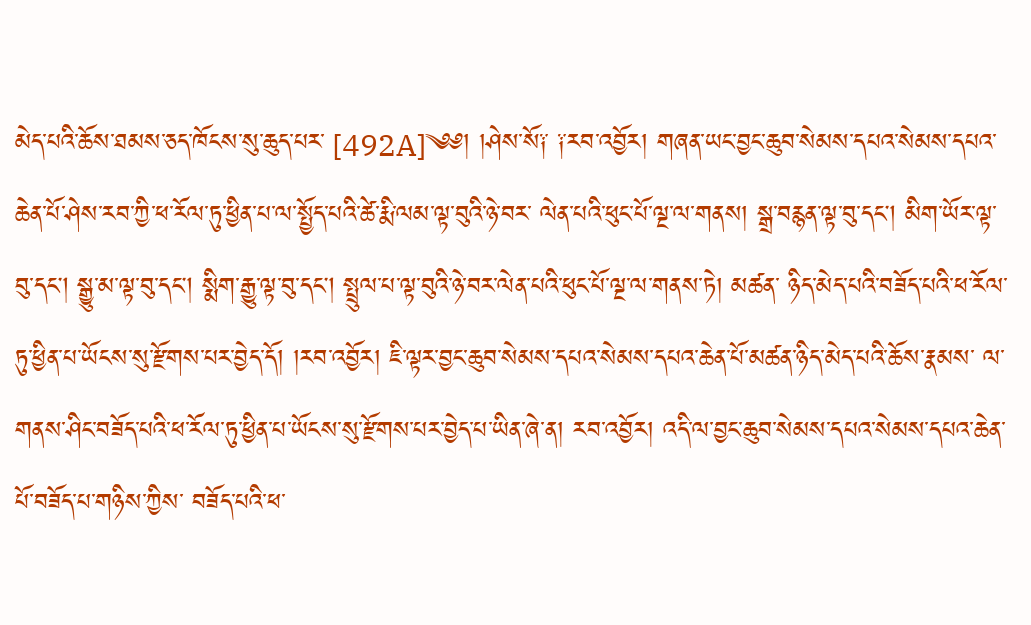མེད་པའི་ཆོས་ཐམས་ཅད་ཁོངས་སུ་ཆུད་པར་ [492A]༄༅། །ཤེས་སོ༑ ༑རབ་འབྱོར། གཞན་ཡང་བྱང་ཆུབ་སེམས་དཔའ་སེམས་དཔའ་ཆེན་པོ་ཤེས་རབ་ཀྱི་ཕ་རོལ་ཏུ་ཕྱིན་པ་ལ་སྤྱོད་པའི་ཚེ་རྨི་ལམ་ལྟ་བུའི་ཉེ་བར་ ལེན་པའི་ཕུང་པོ་ལྔ་ལ་གནས། སྒྲ་བརྙན་ལྟ་བུ་དང། མིག་ཡོར་ལྟ་བུ་དང། སྒྱུ་མ་ལྟ་བུ་དང། སྨིག་རྒྱུ་ལྟ་བུ་དང། སྤྲུལ་པ་ལྟ་བུའི་ཉེ་བར་ལེན་པའི་ཕུང་པོ་ལྔ་ལ་གནས་ཏེ། མཚན་ ཉིད་མེད་པའི་བཟོད་པའི་ཕ་རོལ་ཏུ་ཕྱིན་པ་ཡོངས་སུ་རྫོགས་པར་བྱེད་དོ། །རབ་འབྱོར། ཇི་ལྟར་བྱང་ཆུབ་སེམས་དཔའ་སེམས་དཔའ་ཆེན་པོ་མཚན་ཉིད་མེད་པའི་ཆོས་རྣམས་ ལ་གནས་ཤིང་བཟོད་པའི་ཕ་རོལ་ཏུ་ཕྱིན་པ་ཡོངས་སུ་རྫོགས་པར་བྱེད་པ་ཡིན་ཞེ་ན། རབ་འབྱོར། འདི་ལ་བྱང་ཆུབ་སེམས་དཔའ་སེམས་དཔའ་ཆེན་པོ་བཟོད་པ་གཉིས་ཀྱིས་ བཟོད་པའི་ཕ་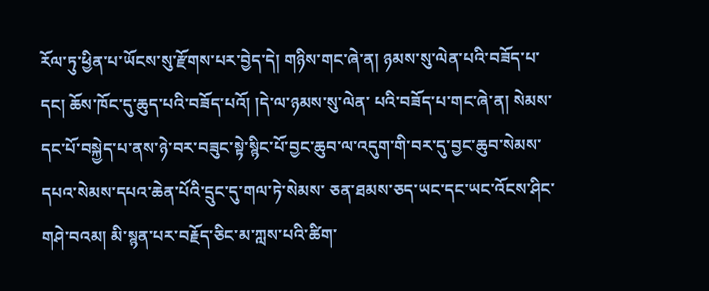རོལ་ཏུ་ཕྱིན་པ་ཡོངས་སུ་རྫོགས་པར་བྱེད་དེ། གཉིས་གང་ཞེ་ན། ཉམས་སུ་ལེན་པའི་བཟོད་པ་དང། ཆོས་ཁོང་དུ་ཆུད་པའི་བཟོད་པའོ། །དེ་ལ་ཉམས་སུ་ལེན་ པའི་བཟོད་པ་གང་ཞེ་ན། སེམས་དང་པོ་བསྐྱེད་པ་ནས་ཉེ་བར་བཟུང་སྟེ་སྙིང་པོ་བྱང་ཆུབ་ལ་འདུག་གི་བར་དུ་བྱང་ཆུབ་སེམས་དཔའ་སེམས་དཔའ་ཆེན་པོའི་དྲུང་དུ་གལ་ཏེ་སེམས་ ཅན་ཐམས་ཅད་ཡང་དང་ཡང་འོངས་ཤིང་གཤེ་བའམ། མི་སྙན་པར་བརྗོད་ཅིང་མ་ཀླས་པའི་ཚིག་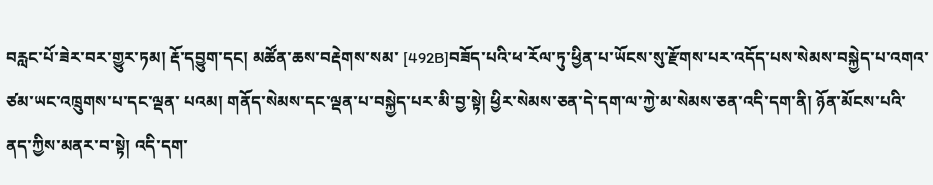བརླང་པོ་ཟེར་བར་གྱུར་ཏམ། རྡོ་དབྱུག་དང། མཚོན་ཆས་བརྡེགས་སམ་ [492B]བཟོད་པའི་ཕ་རོལ་ཏུ་ཕྱིན་པ་ཡོངས་སུ་རྫོགས་པར་འདོད་པས་སེམས་བསྐྱེད་པ་འགའ་ཙམ་ཡང་འཁྲུགས་པ་དང་ལྡན་ པའམ། གནོད་སེམས་དང་ལྡན་པ་བསྐྱེད་པར་མི་བྱ་སྟེ། ཕྱིར་སེམས་ཅན་དེ་དག་ལ་ཀྱེ་མ་སེམས་ཅན་འདི་དག་ནི། ཉོན་མོངས་པའི་ནད་ཀྱིས་མནར་བ་སྟེ། འདི་དག་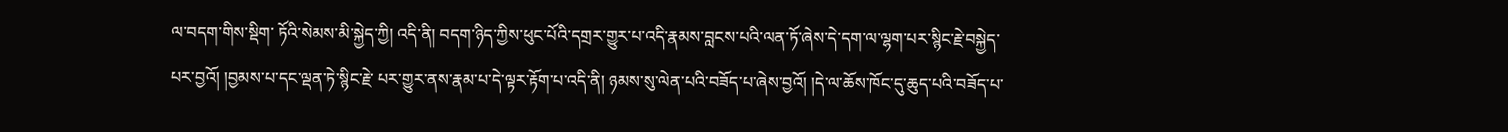ལ་བདག་གིས་སྡིག་ ཏོའི་སེམས་མི་སྐྱེད་ཀྱི། འདི་ནི། བདག་ཉིད་ཀྱིས་ཕུང་པོའི་དགྲར་གྱུར་པ་འདི་རྣམས་བླངས་པའི་ལན་ཏོ་ཞེས་དེ་དག་ལ་ལྷག་པར་སྙིང་རྗེ་བསྐྱེད་པར་བྱའོ། །བྱམས་པ་དང་ལྡན་ཏེ་སྙིང་རྗེ་ པར་གྱུར་ནས་རྣམ་པ་དེ་ལྟར་རྟོག་པ་འདི་ནི། ཉམས་སུ་ལེན་པའི་བཟོད་པ་ཞེས་བྱའོ། །དེ་ལ་ཆོས་ཁོང་དུ་ཆུད་པའི་བཟོད་པ་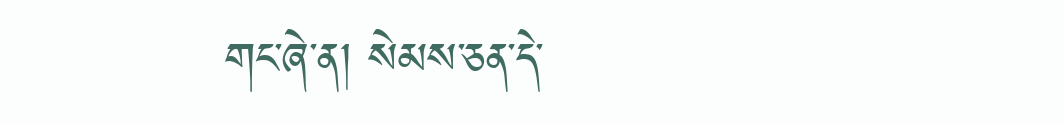གང་ཞེ་ན། སེམས་ཅན་དེ་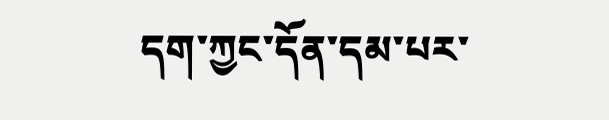དག་ཀྱང་དོན་དམ་པར་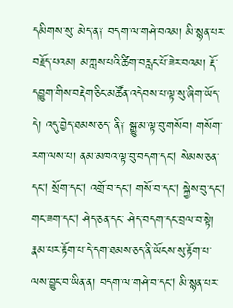དམིགས་སུ་ མེད་ན༑ བདག་ལ་གཤེ་བའམ། མི་སྙན་པར་བརྗོད་པའམ། མ་ཀླས་པའི་ཚིག་བརླང་པོ་ཟེར་བའམ། རྡོ་དབྱུག་གིས་བརྡེག་ཅིང་མཚོན་འདེབས་པ་ལྟ་སུ་ཞིག་ཡོད་དེ། འདུ་བྱེད་ཐམས་ཅད་ ནི༑ སྒྱུ་མ་ལྟ་བུ་གསོབ། གསོག་རག་ལས་པ། ནམ་མཁའ་ལྟ་བུ་བདག་དང། སེམས་ཅན་དང། སྲོག་དང། འགྲོ་བ་དང། གསོ་བ་དང། སྐྱེས་བུ་དང། གང་ཟག་དང། ཤེད་ཅན་དང་ ཤེད་བདག་དང་བྲལ་བ་སྟེ། རྣམ་པར་རྟོག་པ་དེ་དག་ཐམས་ཅད་ནི་ཡོངས་སུ་རྟོག་པ་ལས་བྱུང་བ་ཡིན་ན། བདག་ལ་གཤེ་བ་དང། མི་སྙན་པར་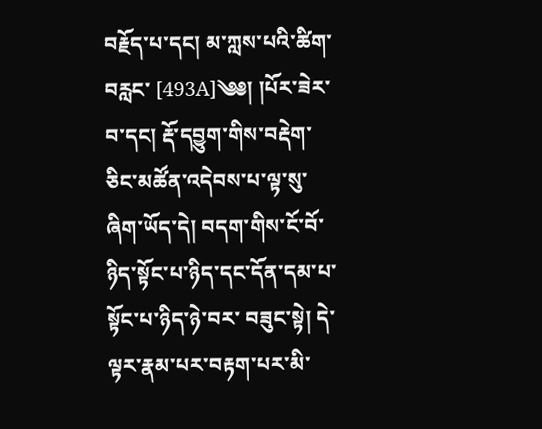བརྗོད་པ་དང། མ་ཀླས་པའི་ཚིག་བརླང་ [493A]༄༅། །པོར་ཟེར་བ་དང། རྡོ་དབྱུག་གིས་བརྡེག་ཅིང་མཚོན་འདེབས་པ་ལྟ་སུ་ཞིག་ཡོད་དེ། བདག་གིས་ངོ་བོ་ཉིད་སྟོང་པ་ཉིད་དང་དོན་དམ་པ་སྟོང་པ་ཉིད་ཉེ་བར་ བཟུང་སྟེ། དེ་ལྟར་རྣམ་པར་བརྟག་པར་མི་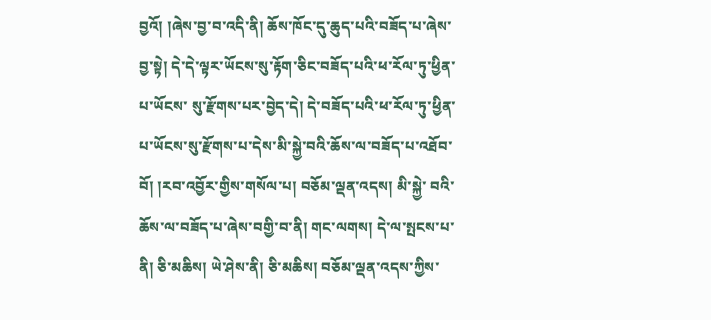བྱའོ། །ཞེས་བྱ་བ་འདི་ནི། ཆོས་ཁོང་དུ་ཆུད་པའི་བཟོད་པ་ཞེས་བྱ་སྟེ། དེ་དེ་ལྟར་ཡོངས་སུ་རྟོག་ཅིང་བཟོད་པའི་ཕ་རོལ་ཏུ་ཕྱིན་པ་ཡོངས་ སུ་རྫོགས་པར་བྱེད་དེ། དེ་བཟོད་པའི་ཕ་རོལ་ཏུ་ཕྱིན་པ་ཡོངས་སུ་རྫོགས་པ་དེས་མི་སྐྱེ་བའི་ཆོས་ལ་བཟོད་པ་འཐོབ་བོ། །རབ་འབྱོར་གྱིས་གསོལ་པ། བཅོམ་ལྡན་འདས། མི་སྐྱེ་ བའི་ཆོས་ལ་བཟོད་པ་ཞེས་བགྱི་བ་ནི། གང་ལགས། དེ་ལ་སྤངས་པ་ནི། ཅི་མཆིས། ཡེ་ཤེས་ནི། ཅི་མཆིས། བཅོམ་ལྡན་འདས་ཀྱིས་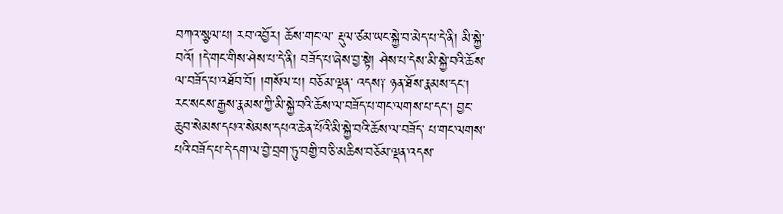བཀའ་སྩལ་པ། རབ་འབྱོར། ཆོས་གང་ལ་ རྡུལ་ཙམ་ཡང་སྐྱེ་བ་མེད་པ་དེ་ནི། མི་སྐྱེ་བའོ། །དེ་གང་གིས་ཤེས་པ་དེ་ནི། བཟོད་པ་ཞེས་བྱ་སྟེ། ཤེས་པ་དེས་མི་སྐྱེ་བའི་ཆོས་ལ་བཟོད་པ་འཐོབ་བོ། །གསོལ་པ། བཅོམ་ལྡན་ འདས༑ ཉན་ཐོས་རྣམས་དང། རང་སངས་རྒྱས་རྣམས་ཀྱི་མི་སྐྱེ་བའི་ཆོས་ལ་བཟོད་པ་གང་ལགས་པ་དང། བྱང་ཆུབ་སེམས་དཔའ་སེམས་དཔའ་ཆེན་པོའི་མི་སྐྱེ་བའི་ཆོས་ལ་བཟོད་ པ་གང་ལགས་པའི་བཟོད་པ་དེ་དག་ལ་བྱེ་བྲག་ཏུ་བགྱི་བ་ཅི་མཆིས་བཅོམ་ལྡན་འདས་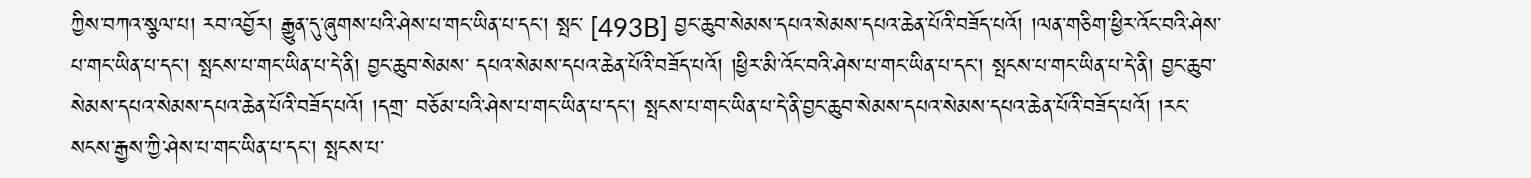ཀྱིས་བཀའ་སྩལ་པ། རབ་འབྱོར། རྒྱུན་དུ་ཞུགས་པའི་ཤེས་པ་གང་ཡིན་པ་དང། སྤང་ [493B] བྱང་ཆུབ་སེམས་དཔའ་སེམས་དཔའ་ཆེན་པོའི་བཟོད་པའོ། །ལན་གཅིག་ཕྱིར་འོང་བའི་ཤེས་པ་གང་ཡིན་པ་དང། སྤངས་པ་གང་ཡིན་པ་དེ་ནི། བྱང་ཆུབ་སེམས་ དཔའ་སེམས་དཔའ་ཆེན་པོའི་བཟོད་པའོ། །ཕྱིར་མི་འོང་བའི་ཤེས་པ་གང་ཡིན་པ་དང། སྤངས་པ་གང་ཡིན་པ་དེ་ནི། བྱང་ཆུབ་སེམས་དཔའ་སེམས་དཔའ་ཆེན་པོའི་བཟོད་པའོ། །དགྲ་ བཅོམ་པའི་ཤེས་པ་གང་ཡིན་པ་དང། སྤངས་པ་གང་ཡིན་པ་དེ་ནི་བྱང་ཆུབ་སེམས་དཔའ་སེམས་དཔའ་ཆེན་པོའི་བཟོད་པའོ། །རང་སངས་རྒྱས་ཀྱི་ཤེས་པ་གང་ཡིན་པ་དང། སྤངས་པ་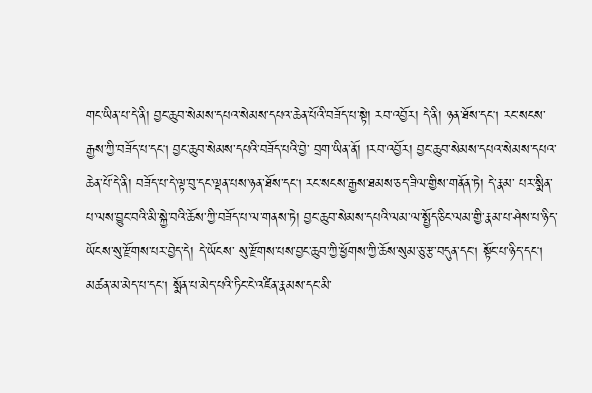གང་ཡིན་པ་དེ་ནི། བྱང་ཆུབ་སེམས་དཔའ་སེམས་དཔའ་ཆེན་པོའི་བཟོད་པ་སྟེ། རབ་འབྱོར། དེ་ནི། ཉན་ཐོས་དང། རང་སངས་རྒྱས་ཀྱི་བཟོད་པ་དང། བྱང་ཆུབ་སེམས་དཔའི་བཟོད་པའི་བྱེ་ བྲག་ཡིན་ནོ། །རབ་འབྱོར། བྱང་ཆུབ་སེམས་དཔའ་སེམས་དཔའ་ཆེན་པོ་དེ་ནི། བཟོད་པ་དེ་ལྟ་བུ་དང་ལྡན་པས་ཉན་ཐོས་དང། རང་སངས་རྒྱས་ཐམས་ཅད་ཟིལ་གྱིས་གནོན་ཏེ། དེ་རྣམ་ པར་སྨིན་པ་ལས་བྱུང་བའི་མི་སྐྱེ་བའི་ཆོས་ཀྱི་བཟོད་པ་ལ་གནས་ཏེ། བྱང་ཆུབ་སེམས་དཔའི་ལམ་ལ་སྤྱོད་ཅིང་ལམ་གྱི་རྣམ་པ་ཤེས་པ་ཉིད་ཡོངས་སུ་རྫོགས་པར་བྱེད་དེ། དེ་ཡོངས་ སུ་རྫོགས་པས་བྱང་ཆུབ་ཀྱི་ཕྱོགས་ཀྱི་ཆོས་སུམ་ཅུ་རྩ་བདུན་དང། སྟོང་པ་ཉིད་དང། མཚན་མ་མེད་པ་དང། སྨོན་པ་མེད་པའི་ཏིང་ངེ་འཛིན་རྣམས་དང་མི་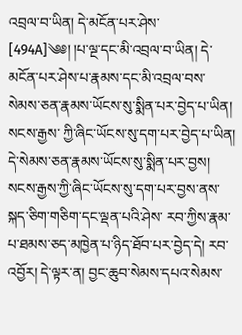འབྲལ་བ་ཡིན། དེ་མངོན་པར་ཤེས་ [494A]༄༅། །པ་ལྔ་དང་མི་འབྲལ་བ་ཡིན། དེ་མངོན་པར་ཤེས་པ་རྣམས་དང་མི་འབྲལ་བས་སེམས་ཅན་རྣམས་ཡོངས་སུ་སྨིན་པར་བྱེད་པ་ཡིན། སངས་རྒྱས་ ཀྱི་ཞིང་ཡོངས་སུ་དག་པར་བྱེད་པ་ཡིན། དེ་སེམས་ཅན་རྣམས་ཡོངས་སུ་སྨིན་པར་བྱས། སངས་རྒྱས་ཀྱི་ཞིང་ཡོངས་སུ་དག་པར་བྱས་ནས་སྐད་ཅིག་གཅིག་དང་ལྡན་པའི་ཤེས་ རབ་ཀྱིས་རྣམ་པ་ཐམས་ཅད་མཁྱེན་པ་ཉིད་ཐོབ་པར་བྱེད་དེ། རབ་འབྱོར། དེ་ལྟར་ན། བྱང་ཆུབ་སེམས་དཔའ་སེམས་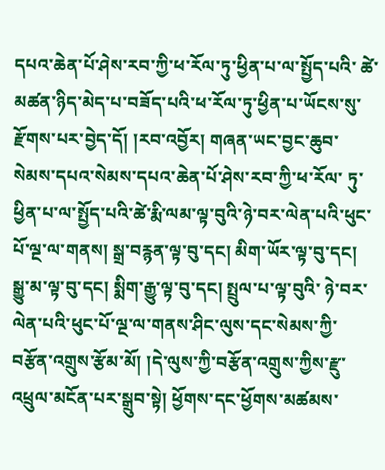དཔའ་ཆེན་པོ་ཤེས་རབ་ཀྱི་ཕ་རོལ་ཏུ་ཕྱིན་པ་ལ་སྤྱོད་པའི་ ཚེ་མཚན་ཉིད་མེད་པ་བཟོད་པའི་ཕ་རོལ་ཏུ་ཕྱིན་པ་ཡོངས་སུ་རྫོགས་པར་བྱེད་དོ། །རབ་འབྱོར། གཞན་ཡང་བྱང་ཆུབ་སེམས་དཔའ་སེམས་དཔའ་ཆེན་པོ་ཤེས་རབ་ཀྱི་ཕ་རོལ་ ཏུ་ཕྱིན་པ་ལ་སྤྱོད་པའི་ཚེ་རྨི་ལམ་ལྟ་བུའི་ཉེ་བར་ལེན་པའི་ཕུང་པོ་ལྔ་ལ་གནས། སྒྲ་བརྙན་ལྟ་བུ་དང། མིག་ཡོར་ལྟ་བུ་དང། སྒྱུ་མ་ལྟ་བུ་དང། སྨིག་རྒྱུ་ལྟ་བུ་དང། སྤྲུལ་པ་ལྟ་བུའི་ ཉེ་བར་ལེན་པའི་ཕུང་པོ་ལྔ་ལ་གནས་ཤིང་ལུས་དང་སེམས་ཀྱི་བརྩོན་འགྲུས་རྩོམ་མོ། །དེ་ལུས་ཀྱི་བརྩོན་འགྲུས་ཀྱིས་རྫུ་འཕྲུལ་མངོན་པར་སྒྲུབ་སྟེ། ཕྱོགས་དང་ཕྱོགས་མཚམས་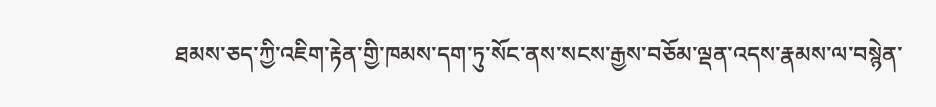ཐམས་ཅད་ཀྱི་འཇིག་རྟེན་གྱི་ཁམས་དག་ཏུ་སོང་ནས་སངས་རྒྱས་བཅོམ་ལྡན་འདས་རྣམས་ལ་བསྙེན་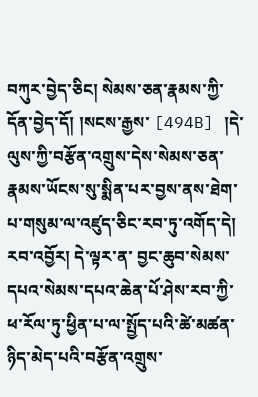བཀུར་བྱེད་ཅིང། སེམས་ཅན་རྣམས་ཀྱི་དོན་བྱེད་དོ། །སངས་རྒྱས་ [494B] །དེ་ལུས་ཀྱི་བརྩོན་འགྲུས་དེས་སེམས་ཅན་རྣམས་ཡོངས་སུ་སྨིན་པར་བྱས་ནས་ཐེག་པ་གསུམ་ལ་འཛུད་ཅིང་རབ་ཏུ་འགོད་དེ། རབ་འབྱོར། དེ་ལྟར་ན་ བྱང་ཆུབ་སེམས་དཔའ་སེམས་དཔའ་ཆེན་པོ་ཤེས་རབ་ཀྱི་ཕ་རོལ་ཏུ་ཕྱིན་པ་ལ་སྤྱོད་པའི་ཚེ་མཚན་ཉིད་མེད་པའི་བརྩོན་འགྲུས་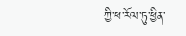ཀྱི་ཕ་རོལ་ཏུ་ཕྱིན་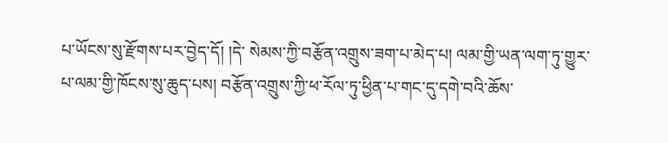པ་ཡོངས་སུ་རྫོགས་པར་བྱེད་དོ། །དེ་ སེམས་ཀྱི་བརྩོན་འགྲུས་ཟག་པ་མེད་པ། ལམ་གྱི་ཡན་ལག་ཏུ་གྱུར་པ་ལམ་གྱི་ཁོངས་སུ་ཆུད་པས། བརྩོན་འགྲུས་ཀྱི་ཕ་རོལ་ཏུ་ཕྱིན་པ་གང་དུ་དགེ་བའི་ཆོས་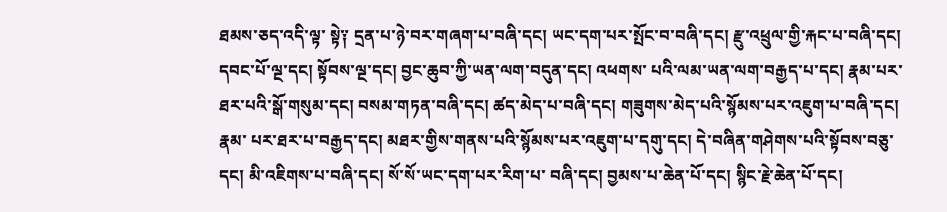ཐམས་ཅད་འདི་ལྟ་ སྟེ༑ དྲན་པ་ཉེ་བར་གཞག་པ་བཞི་དང། ཡང་དག་པར་སྤོང་བ་བཞི་དང། རྫུ་འཕྲུལ་གྱི་རྐང་པ་བཞི་དང། དབང་པོ་ལྔ་དང། སྟོབས་ལྔ་དང། བྱང་ཆུབ་ཀྱི་ཡན་ལག་བདུན་དང། འཕགས་ པའི་ལམ་ཡན་ལག་བརྒྱད་པ་དང། རྣམ་པར་ཐར་པའི་སྒོ་གསུམ་དང། བསམ་གཏན་བཞི་དང། ཚད་མེད་པ་བཞི་དང། གཟུགས་མེད་པའི་སྙོམས་པར་འཇུག་པ་བཞི་དང། རྣམ་ པར་ཐར་པ་བརྒྱད་དང། མཐར་གྱིས་གནས་པའི་སྙོམས་པར་འཇུག་པ་དགུ་དང། དེ་བཞིན་གཤེགས་པའི་སྟོབས་བཅུ་དང། མི་འཇིགས་པ་བཞི་དང། སོ་སོ་ཡང་དག་པར་རིག་པ་ བཞི་དང། བྱམས་པ་ཆེན་པོ་དང། སྙིང་རྗེ་ཆེན་པོ་དང།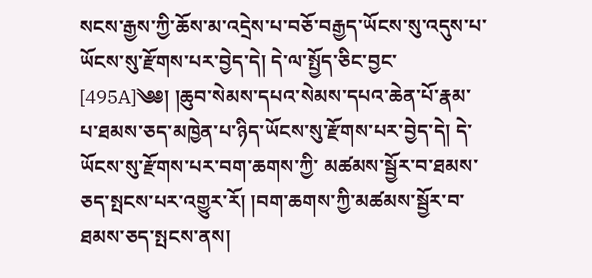སངས་རྒྱས་ཀྱི་ཆོས་མ་འདྲེས་པ་བཅོ་བརྒྱད་ཡོངས་སུ་འདུས་པ་ཡོངས་སུ་རྫོགས་པར་བྱེད་དེ། དེ་ལ་སྤྱོད་ཅིང་བྱང་ [495A]༄༅། །ཆུབ་སེམས་དཔའ་སེམས་དཔའ་ཆེན་པོ་རྣམ་པ་ཐམས་ཅད་མཁྱེན་པ་ཉིད་ཡོངས་སུ་རྫོགས་པར་བྱེད་དེ། དེ་ཡོངས་སུ་རྫོགས་པར་བག་ཆགས་ཀྱི་ མཚམས་སྦྱོར་བ་ཐམས་ཅད་སྤངས་པར་འགྱུར་རོ། །བག་ཆགས་ཀྱི་མཚམས་སྦྱོར་བ་ཐམས་ཅད་སྤངས་ནས།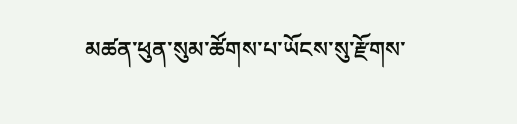མཚན་ཕུན་སུམ་ཚོགས་པ་ཡོངས་སུ་རྫོགས་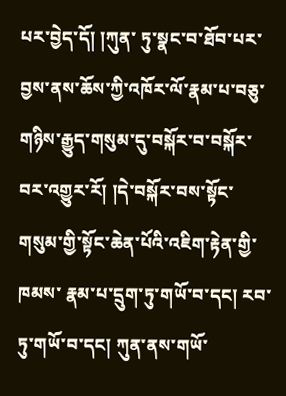པར་བྱེད་དོ། །ཀུན་ ཏུ་སྣང་བ་ཐོབ་པར་བྱས་ནས་ཆོས་ཀྱི་འཁོར་ལོ་རྣམ་པ་བཅུ་གཉིས་རྒྱུད་གསུམ་དུ་བསྐོར་བ་བསྐོར་བར་འགྱུར་རོ། །དེ་བསྐོར་བས་སྟོང་གསུམ་གྱི་སྟོང་ཆེན་པོའི་འཇིག་རྟེན་གྱི་ཁམས་ རྣམ་པ་དྲུག་ཏུ་གཡོ་བ་དང། རབ་ཏུ་གཡོ་བ་དང། ཀུན་ནས་གཡོ་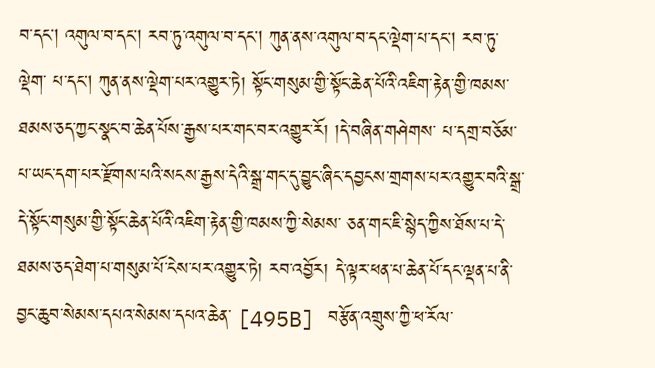བ་དང། འགུལ་བ་དང། རབ་ཏུ་འགུལ་བ་དང། ཀུན་ནས་འགུལ་བ་དང་ལྡེག་པ་དང། རབ་ཏུ་ལྡེག་ པ་དང། ཀུན་ནས་ལྡེག་པར་འགྱུར་ཏེ། སྟོང་གསུམ་གྱི་སྟོང་ཆེན་པོའི་འཇིག་རྟེན་གྱི་ཁམས་ཐམས་ཅད་ཀྱང་སྣང་བ་ཆེན་པོས་རྒྱས་པར་གང་བར་འགྱུར་རོ། །དེ་བཞིན་གཤེགས་ པ་དགྲ་བཅོམ་པ་ཡང་དག་པར་རྫོགས་པའི་སངས་རྒྱས་དེའི་སྒྲ་གང་དུ་བྱུང་ཞིང་དབྱངས་གྲགས་པར་འགྱུར་བའི་སྒྲ་དེ་སྟོང་གསུམ་གྱི་སྟོང་ཆེན་པོའི་འཇིག་རྟེན་གྱི་ཁམས་ཀྱི་སེམས་ ཅན་གང་ཇི་སྙེད་ཀྱིས་ཐོས་པ་དེ་ཐམས་ཅད་ཐེག་པ་གསུམ་པོ་ངེས་པར་འགྱུར་ཏེ། རབ་འབྱོར། དེ་ལྟར་ཕན་པ་ཆེན་པོ་དང་ལྡན་པ་ནི་བྱང་ཆུབ་སེམས་དཔའ་སེམས་དཔའ་ཆེན་ [495B] བརྩོན་འགྲུས་ཀྱི་ཕ་རོལ་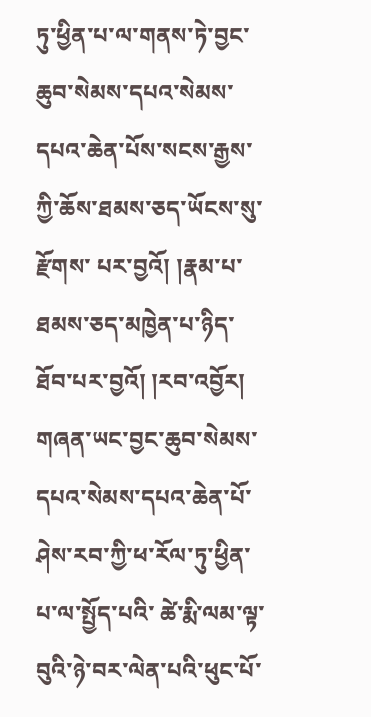ཏུ་ཕྱིན་པ་ལ་གནས་ཏེ་བྱང་ཆུབ་སེམས་དཔའ་སེམས་དཔའ་ཆེན་པོས་སངས་རྒྱས་ཀྱི་ཆོས་ཐམས་ཅད་ཡོངས་སུ་རྫོགས་ པར་བྱའོ། །རྣམ་པ་ཐམས་ཅད་མཁྱེན་པ་ཉིད་ཐོབ་པར་བྱའོ། །རབ་འབྱོར། གཞན་ཡང་བྱང་ཆུབ་སེམས་དཔའ་སེམས་དཔའ་ཆེན་པོ་ཤེས་རབ་ཀྱི་ཕ་རོལ་ཏུ་ཕྱིན་པ་ལ་སྤྱོད་པའི་ ཚེ་རྨི་ལམ་ལྟ་བུའི་ཉེ་བར་ལེན་པའི་ཕུང་པོ་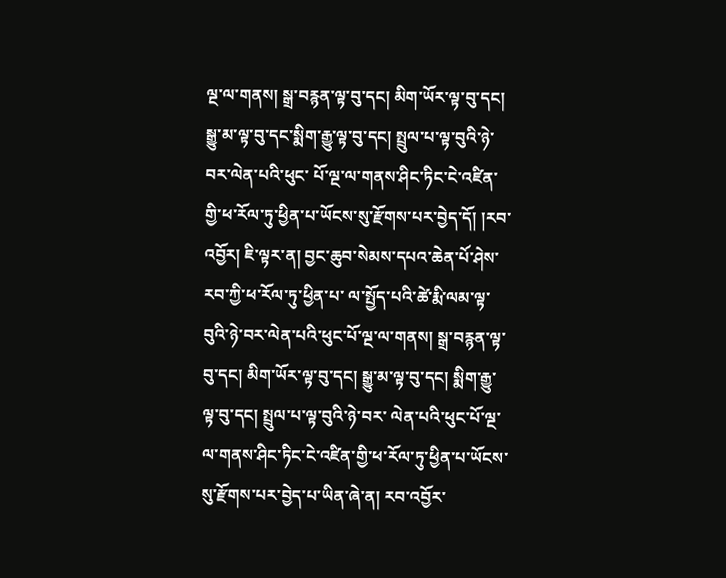ལྔ་ལ་གནས། སྒྲ་བརྙན་ལྟ་བུ་དང། མིག་ཡོར་ལྟ་བུ་དང། སྒྱུ་མ་ལྟ་བུ་དང་སྨིག་རྒྱུ་ལྟ་བུ་དང། སྤྲུལ་པ་ལྟ་བུའི་ཉེ་བར་ལེན་པའི་ཕུང་ པོ་ལྔ་ལ་གནས་ཤིང་ཏིང་ངེ་འཛིན་གྱི་ཕ་རོལ་ཏུ་ཕྱིན་པ་ཡོངས་སུ་རྫོགས་པར་བྱེད་དོ། །རབ་འབྱོར། ཇི་ལྟར་ན། བྱང་ཆུབ་སེམས་དཔའ་ཆེན་པོ་ཤེས་རབ་ཀྱི་ཕ་རོལ་ཏུ་ཕྱིན་པ་ ལ་སྤྱོད་པའི་ཚེ་རྨི་ལམ་ལྟ་བུའི་ཉེ་བར་ལེན་པའི་ཕུང་པོ་ལྔ་ལ་གནས། སྒྲ་བརྙན་ལྟ་བུ་དང། མིག་ཡོར་ལྟ་བུ་དང། སྒྱུ་མ་ལྟ་བུ་དང། སྨིག་རྒྱུ་ལྟ་བུ་དང། སྤྲུལ་པ་ལྟ་བུའི་ཉེ་བར་ ལེན་པའི་ཕུང་པོ་ལྔ་ལ་གནས་ཤིང་ཏིང་ངེ་འཛིན་གྱི་ཕ་རོལ་ཏུ་ཕྱིན་པ་ཡོངས་སུ་རྫོགས་པར་བྱེད་པ་ཡིན་ཞེ་ན། རབ་འབྱོར་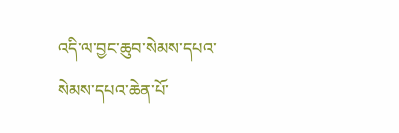འདི་ལ་བྱང་ཆུབ་སེམས་དཔའ་སེམས་དཔའ་ཆེན་པོ་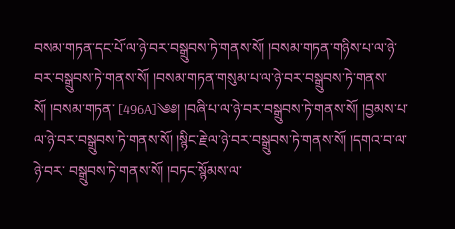བསམ་གཏན་དང་པོ་ལ་ཉེ་བར་བསྒྲུབས་ཏེ་གནས་སོ། །བསམ་གཏན་གཉིས་པ་ལ་ཉེ་བར་བསྒྲུབས་ཏེ་གནས་སོ། །བསམ་གཏན་གསུམ་པ་ལ་ཉེ་བར་བསྒྲུབས་ཏེ་གནས་སོ། །བསམ་གཏན་ [496A]༄༅། །བཞི་པ་ལ་ཉེ་བར་བསྒྲུབས་ཏེ་གནས་སོ། །བྱམས་པ་ལ་ཉེ་བར་བསྒྲུབས་ཏེ་གནས་སོ། །སྙིང་རྗེ་ལ་ཉེ་བར་བསྒྲུབས་ཏེ་གནས་སོ། །དགའ་བ་ལ་ཉེ་བར་ བསྒྲུབས་ཏེ་གནས་སོ། །བཏང་སྙོམས་ལ་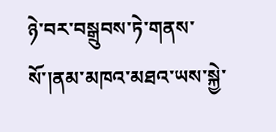ཉེ་བར་བསྒྲུབས་ཏེ་གནས་སོ་།ནམ་མཁའ་མཐའ་ཡས་སྐྱེ་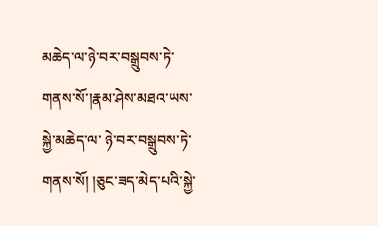མཆེད་ལ་ཉེ་བར་བསྒྲུབས་ཏེ་གནས་སོ་།རྣམ་ཤེས་མཐའ་ཡས་སྐྱེ་མཆེད་ལ་ ཉེ་བར་བསྒྲུབས་ཏེ་གནས་སོ། །ཅུང་ཟད་མེད་པའི་སྐྱེ་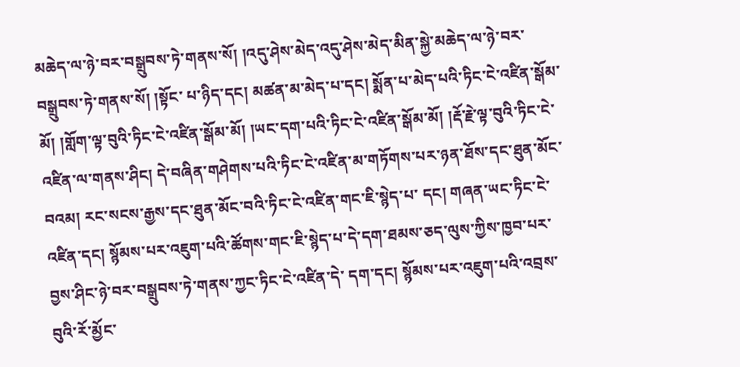མཆེད་ལ་ཉེ་བར་བསྒྲུབས་ཏེ་གནས་སོ། །འདུ་ཤེས་མེད་འདུ་ཤེས་མེད་མིན་སྐྱེ་མཆེད་ལ་ཉེ་བར་བསྒྲུབས་ཏེ་གནས་སོ། །སྟོང་ པ་ཉིད་དང། མཚན་མ་མེད་པ་དང། སྨོན་པ་མེད་པའི་ཏིང་ངེ་འཛིན་སྒོམ་མོ། །གློག་ལྟ་བུའི་ཏིང་ངེ་འཛིན་སྒོམ་མོ། །ཡང་དག་པའི་ཏིང་ངེ་འཛིན་སྒོམ་མོ། །རྡོ་རྗེ་ལྟ་བུའི་ཏིང་ངེ་ འཛིན་ལ་གནས་ཤིང། དེ་བཞིན་གཤེགས་པའི་ཏིང་ངེ་འཛིན་མ་གཏོགས་པར་ཉན་ཐོས་དང་ཐུན་མོང་བའམ། རང་སངས་རྒྱས་དང་ཐུན་མོང་བའི་ཏིང་ངེ་འཛིན་གང་ཇི་སྙེད་པ་ དང། གཞན་ཡང་ཏིང་ངེ་འཛིན་དང། སྙོམས་པར་འཇུག་པའི་ཚོགས་གང་ཇི་སྙེད་པ་དེ་དག་ཐམས་ཅད་ལུས་ཀྱིས་ཁྱབ་པར་བྱས་ཤིང་ཉེ་བར་བསྒྲུབས་ཏེ་གནས་ཀྱང་ཏིང་ངེ་འཛིན་དེ་ དག་དང། སྙོམས་པར་འཇུག་པའི་འབྲས་བུའི་རོ་མྱོང་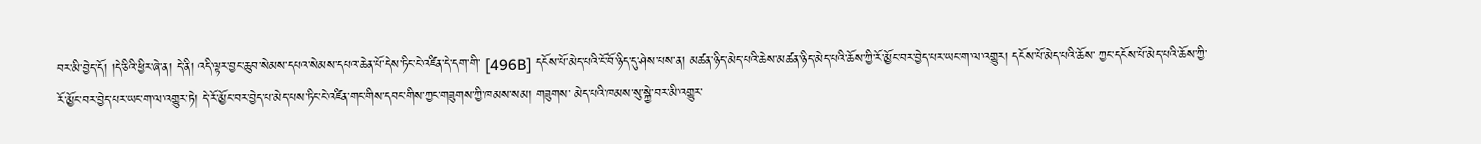བར་མི་བྱེད་དོ། །དེ་ཅིའི་ཕྱིར་ཞེ་ན། དེ་ནི། འདི་ལྟར་བྱང་ཆུབ་སེམས་དཔའ་སེམས་དཔའ་ཆེན་པོ་དེས་ཏིང་ངེ་འཛིན་དེ་དག་གི་ [496B] དངོས་པོ་མེད་པའི་ངོ་བོ་ཉིད་དུ་ཤེས་པས་ན། མཚན་ཉིད་མེད་པའི་ཆེས་མཚན་ཉིད་མེད་པའི་ཆོས་ཀྱི་རོ་མྱོང་བར་བྱེད་པར་ཡང་ག་ལ་འགྱུར། དངོས་པོ་མེད་པའི་ཆོས་ ཀྱང་དངོས་པོ་མེད་པའི་ཆོས་ཀྱི་རོ་མྱོང་བར་བྱེད་པར་ཡང་ག་ལ་འགྱུར་ཏེ། དེ་རོ་མྱོང་བར་བྱེད་པ་མེད་པས་ཏིང་ངེ་འཛིན་གང་གིས་དབང་གིས་ཀྱང་གཟུགས་ཀྱི་ཁམས་སམ། གཟུགས་ མེད་པའི་ཁམས་སུ་སྐྱེ་བར་མི་འགྱུར་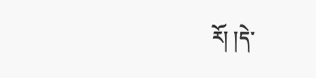རོ། །དེ་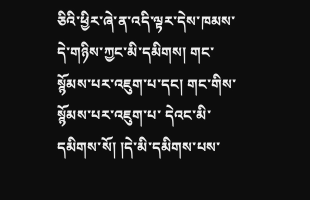ཅིའི་ཕྱིར་ཞེ་ན་འདི་ལྟར་དེས་ཁམས་དེ་གཉིས་ཀྱང་མི་དམིགས། གང་སྙོམས་པར་འཇུག་པ་དང། གང་གིས་སྙོམས་པར་འཇུག་པ་ དེའང་མི་དམིགས་སོ། །དེ་མི་དམིགས་པས་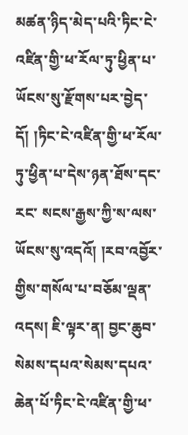མཚན་ཉིད་མེད་པའི་ཏིང་ངེ་འཛིན་གྱི་ཕ་རོལ་ཏུ་ཕྱིན་པ་ཡོངས་སུ་རྫོགས་པར་བྱེད་དོ། །ཏིང་ངེ་འཛིན་གྱི་ཕ་རོལ་ཏུ་ཕྱིན་པ་དེས་ཉན་ཐོས་དང་རང་ སངས་རྒྱས་ཀྱི་ས་ལས་ཡོངས་སུ་འདའོ། །རབ་འབྱོར་གྱིས་གསོལ་པ་བཅོམ་ལྡན་འདས། ཇི་ལྟར་ན། བྱང་ཆུབ་སེམས་དཔའ་སེམས་དཔའ་ཆེན་པོ་ཏིང་ངེ་འཛིན་གྱི་ཕ་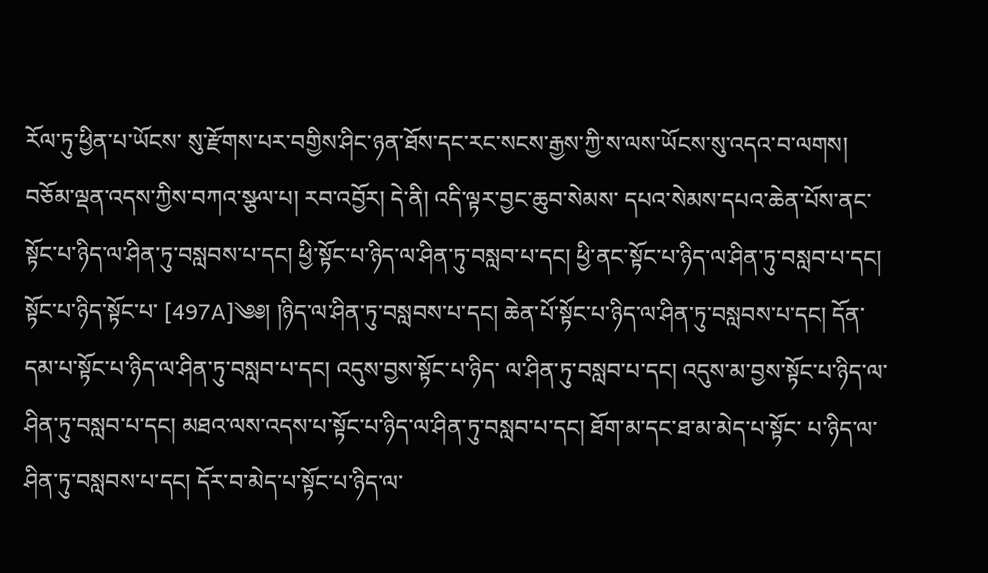རོལ་ཏུ་ཕྱིན་པ་ཡོངས་ སུ་རྫོགས་པར་བགྱིས་ཤིང་ཉན་ཐོས་དང་རང་སངས་རྒྱས་ཀྱི་ས་ལས་ཡོངས་སུ་འདའ་བ་ལགས། བཅོམ་ལྡན་འདས་ཀྱིས་བཀའ་སྩལ་པ། རབ་འབྱོར། དེ་ནི། འདི་ལྟར་བྱང་ཆུབ་སེམས་ དཔའ་སེམས་དཔའ་ཆེན་པོས་ནང་སྟོང་པ་ཉིད་ལ་ཤིན་ཏུ་བསླབས་པ་དང། ཕྱི་སྟོང་པ་ཉིད་ལ་ཤིན་ཏུ་བསླབ་པ་དང། ཕྱི་ནང་སྟོང་པ་ཉིད་ལ་ཤིན་ཏུ་བསླབ་པ་དང། སྟོང་པ་ཉིད་སྟོང་པ་ [497A]༄༅། །ཉིད་ལ་ཤིན་ཏུ་བསླབས་པ་དང། ཆེན་པོ་སྟོང་པ་ཉིད་ལ་ཤིན་ཏུ་བསླབས་པ་དང། དོན་དམ་པ་སྟོང་པ་ཉིད་ལ་ཤིན་ཏུ་བསླབ་པ་དང། འདུས་བྱས་སྟོང་པ་ཉིད་ ལ་ཤིན་ཏུ་བསླབ་པ་དང། འདུས་མ་བྱས་སྟོང་པ་ཉིད་ལ་ཤིན་ཏུ་བསླབ་པ་དང། མཐའ་ལས་འདས་པ་སྟོང་པ་ཉིད་ལ་ཤིན་ཏུ་བསླབ་པ་དང། ཐོག་མ་དང་ཐ་མ་མེད་པ་སྟོང་ པ་ཉིད་ལ་ཤིན་ཏུ་བསླབས་པ་དང། དོར་བ་མེད་པ་སྟོང་པ་ཉིད་ལ་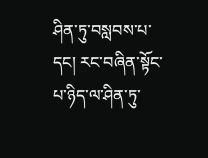ཤིན་ཏུ་བསླབས་པ་དང། རང་བཞིན་སྟོང་པ་ཉིད་ལ་ཤིན་ཏུ་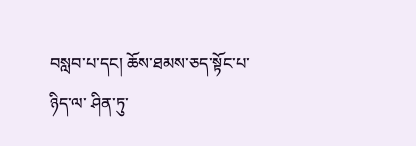བསླབ་པ་དང། ཆོས་ཐམས་ཅད་སྟོང་པ་ཉིད་ལ་ ཤིན་ཏུ་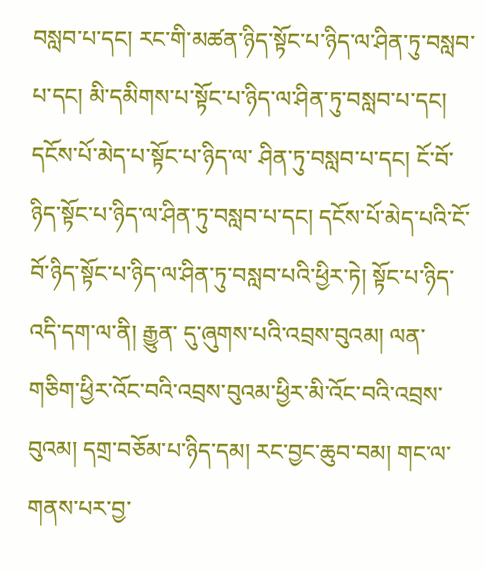བསླབ་པ་དང། རང་གི་མཚན་ཉིད་སྟོང་པ་ཉིད་ལ་ཤིན་ཏུ་བསླབ་པ་དང། མི་དམིགས་པ་སྟོང་པ་ཉིད་ལ་ཤིན་ཏུ་བསླབ་པ་དང། དངོས་པོ་མེད་པ་སྟོང་པ་ཉིད་ལ་ ཤིན་ཏུ་བསླབ་པ་དང། ངོ་བོ་ཉིད་སྟོང་པ་ཉིད་ལ་ཤིན་ཏུ་བསླབ་པ་དང། དངོས་པོ་མེད་པའི་ངོ་བོ་ཉིད་སྟོང་པ་ཉིད་ལ་ཤིན་ཏུ་བསླབ་པའི་ཕྱིར་ཏེ། སྟོང་པ་ཉིད་འདི་དག་ལ་ནི། རྒྱུན་ དུ་ཞུགས་པའི་འབྲས་བུའམ། ལན་གཅིག་ཕྱིར་འོང་བའི་འབྲས་བུའམ་ཕྱིར་མི་འོང་བའི་འབྲས་བུའམ། དགྲ་བཅོམ་པ་ཉིད་དམ། རང་བྱང་ཆུབ་བམ། གང་ལ་གནས་པར་བྱ་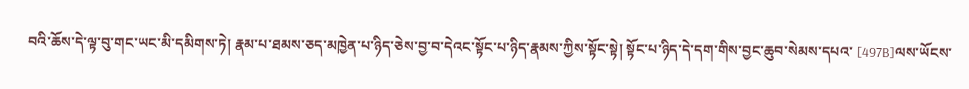བའི་ཆོས་དེ་ལྟ་བུ་གང་ཡང་མི་དམིགས་ཏེ། རྣམ་པ་ཐམས་ཅད་མཁྱེན་པ་ཉིད་ཅེས་བྱ་བ་དེའང་སྟོང་པ་ཉིད་རྣམས་ཀྱིས་སྟོང་སྟེ། སྟོང་པ་ཉིད་དེ་དག་གིས་བྱང་ཆུབ་སེམས་དཔའ་ [497B]ལས་ཡོངས་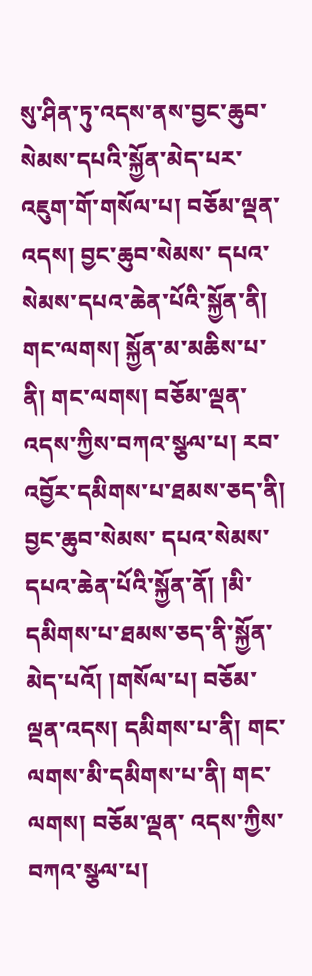སུ་ཤིན་ཏུ་འདས་ནས་བྱང་ཆུབ་སེམས་དཔའི་སྐྱོན་མེད་པར་འཇུག་གོ་གསོལ་པ། བཅོམ་ལྡན་འདས། བྱང་ཆུབ་སེམས་ དཔའ་སེམས་དཔའ་ཆེན་པོའི་སྐྱོན་ནི། གང་ལགས། སྐྱོན་མ་མཆིས་པ་ནི། གང་ལགས། བཅོམ་ལྡན་འདས་ཀྱིས་བཀའ་སྩལ་པ། རབ་འབྱོར་དམིགས་པ་ཐམས་ཅད་ནི། བྱང་ཆུབ་སེམས་ དཔའ་སེམས་དཔའ་ཆེན་པོའི་སྐྱོན་ནོ། །མི་དམིགས་པ་ཐམས་ཅད་ནི་སྐྱོན་མེད་པའོ། །གསོལ་པ། བཅོམ་ལྡན་འདས། དམིགས་པ་ནི། གང་ལགས་མི་དམིགས་པ་ནི། གང་ལགས། བཅོམ་ལྡན་ འདས་ཀྱིས་བཀའ་སྩལ་པ།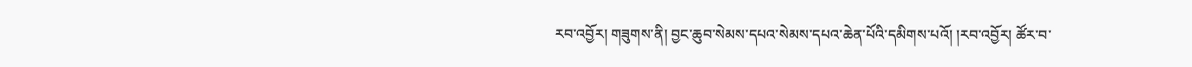རབ་འབྱོར། གཟུགས་ནི། བྱང་ཆུབ་སེམས་དཔའ་སེམས་དཔའ་ཆེན་པོའི་དམིགས་པའོ། །རབ་འབྱོར། ཚོར་བ་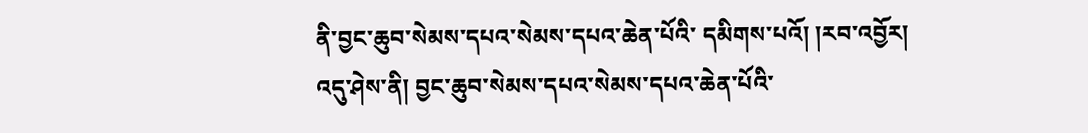ནི་བྱང་ཆུབ་སེམས་དཔའ་སེམས་དཔའ་ཆེན་པོའི་ དམིགས་པའོ། །རབ་འབྱོར། འདུ་ཤེས་ནི། བྱང་ཆུབ་སེམས་དཔའ་སེམས་དཔའ་ཆེན་པོའི་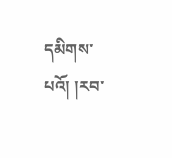དམིགས་པའོ། །རབ་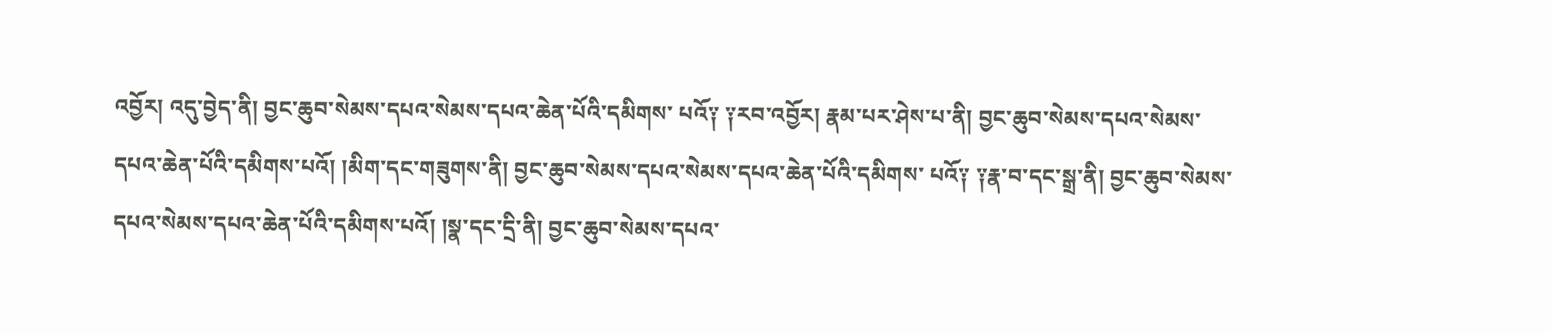འབྱོར། འདུ་བྱེད་ནི། བྱང་ཆུབ་སེམས་དཔའ་སེམས་དཔའ་ཆེན་པོའི་དམིགས་ པའོ༑ ༑རབ་འབྱོར། རྣམ་པར་ཤེས་པ་ནི། བྱང་ཆུབ་སེམས་དཔའ་སེམས་དཔའ་ཆེན་པོའི་དམིགས་པའོ། །མིག་དང་གཟུགས་ནི། བྱང་ཆུབ་སེམས་དཔའ་སེམས་དཔའ་ཆེན་པོའི་དམིགས་ པའོ༑ ༑རྣ་བ་དང་སྒྲ་ནི། བྱང་ཆུབ་སེམས་དཔའ་སེམས་དཔའ་ཆེན་པོའི་དམིགས་པའོ། །སྣ་དང་དྲི་ནི། བྱང་ཆུབ་སེམས་དཔའ་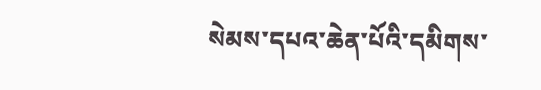སེམས་དཔའ་ཆེན་པོའི་དམིགས་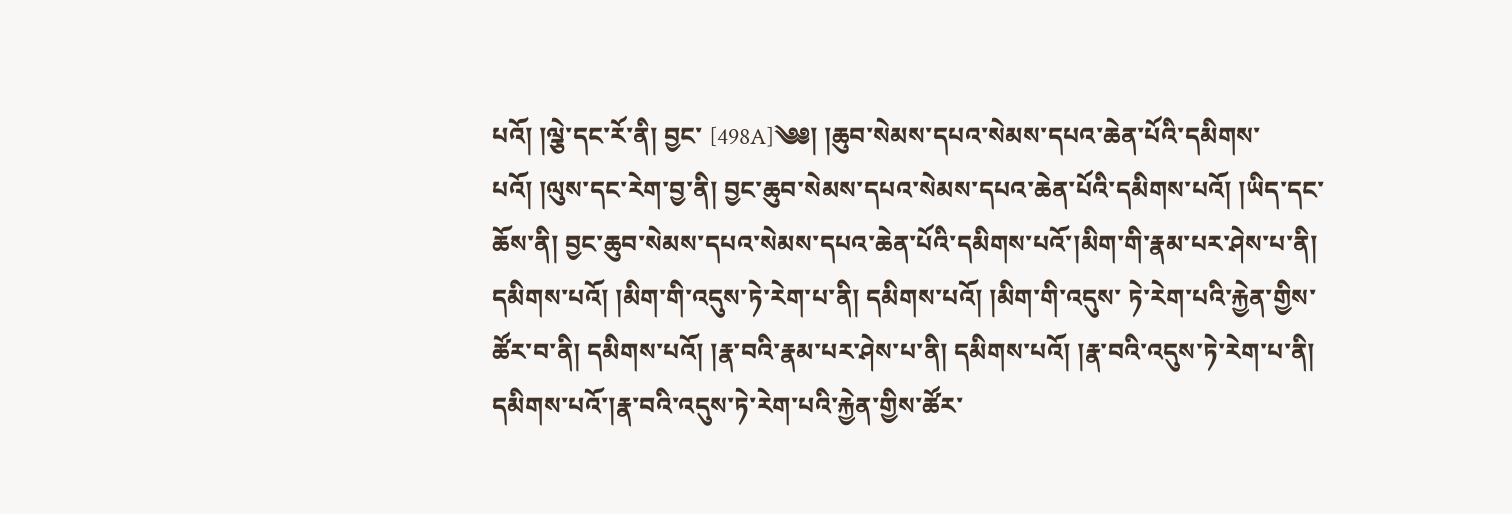པའོ། །ལྕེ་དང་རོ་ནི། བྱང་ [498A]༄༅། །ཆུབ་སེམས་དཔའ་སེམས་དཔའ་ཆེན་པོའི་དམིགས་པའོ། །ལུས་དང་རེག་བྱ་ནི། བྱང་ཆུབ་སེམས་དཔའ་སེམས་དཔའ་ཆེན་པོའི་དམིགས་པའོ། །ཡིད་དང་ ཆོས་ནི། བྱང་ཆུབ་སེམས་དཔའ་སེམས་དཔའ་ཆེན་པོའི་དམིགས་པའོ་།མིག་གི་རྣམ་པར་ཤེས་པ་ནི། དམིགས་པའོ། །མིག་གི་འདུས་ཏེ་རེག་པ་ནི། དམིགས་པའོ། །མིག་གི་འདུས་ ཏེ་རེག་པའི་རྐྱེན་གྱིས་ཚོར་བ་ནི། དམིགས་པའོ། །རྣ་བའི་རྣམ་པར་ཤེས་པ་ནི། དམིགས་པའོ། །རྣ་བའི་འདུས་ཏེ་རེག་པ་ནི། དམིགས་པའོ་།རྣ་བའི་འདུས་ཏེ་རེག་པའི་རྐྱེན་གྱིས་ཚོར་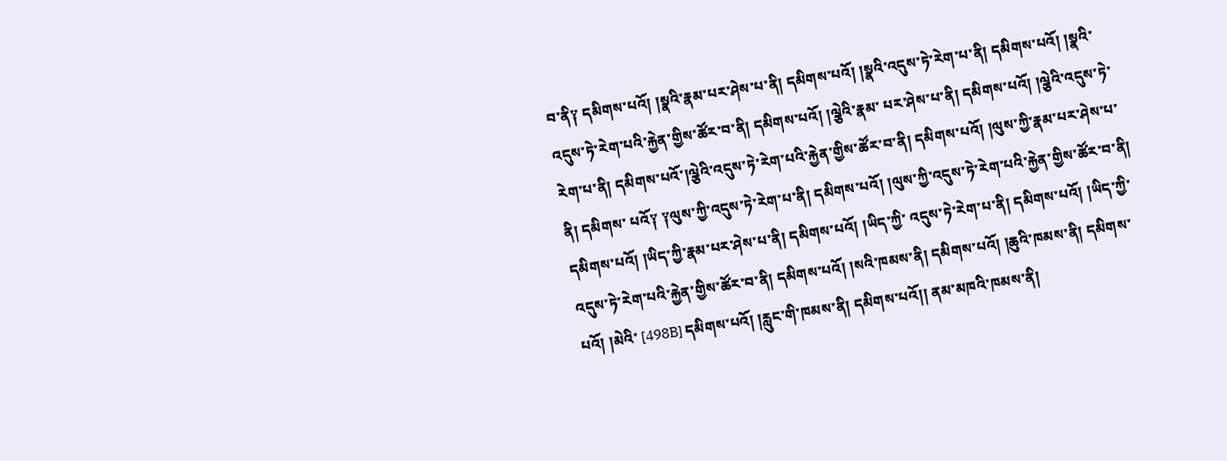བ་ནི༑ དམིགས་པའོ། །སྣའི་རྣམ་པར་ཤེས་པ་ནི། དམིགས་པའོ། །སྣའི་འདུས་ཏེ་རེག་པ་ནི། དམིགས་པའོ། །སྣའི་འདུས་ཏེ་རེག་པའི་རྐྱེན་གྱིས་ཚོར་བ་ནི། དམིགས་པའོ། །ལྕེའི་རྣམ་ པར་ཤེས་པ་ནི། དམིགས་པའོ། །ལྕེའི་འདུས་ཏེ་རེག་པ་ནི། དམིགས་པའོ་།ལྕེའི་འདུས་ཏེ་རེག་པའི་རྐྱེན་གྱིས་ཚོར་བ་ནི། དམིགས་པའོ། །ལུས་ཀྱི་རྣམ་པར་ཤེས་པ་ནི། དམིགས་ པའོ༑ ༑ལུས་ཀྱི་འདུས་ཏེ་རེག་པ་ནི། དམིགས་པའོ། །ལུས་ཀྱི་འདུས་ཏེ་རེག་པའི་རྐྱེན་གྱིས་ཚོར་བ་ནི། དམིགས་པའོ། །ཡིད་ཀྱི་རྣམ་པར་ཤེས་པ་ནི། དམིགས་པའོ། །ཡིད་ཀྱི་ འདུས་ཏེ་རེག་པ་ནི། དམིགས་པའོ། །ཡིད་ཀྱི་འདུས་ཏེ་རེག་པའི་རྐྱེན་གྱིས་ཚོར་བ་ནི། དམིགས་པའོ། །སའི་ཁམས་ནི། དམིགས་པའོ། །ཆུའི་ཁམས་ནི། དམིགས་པའོ། །མེའི་ [498B] དམིགས་པའོ། །རླུང་གི་ཁམས་ནི། དམིགས་པའོ།། ནམ་མཁའི་ཁམས་ནི།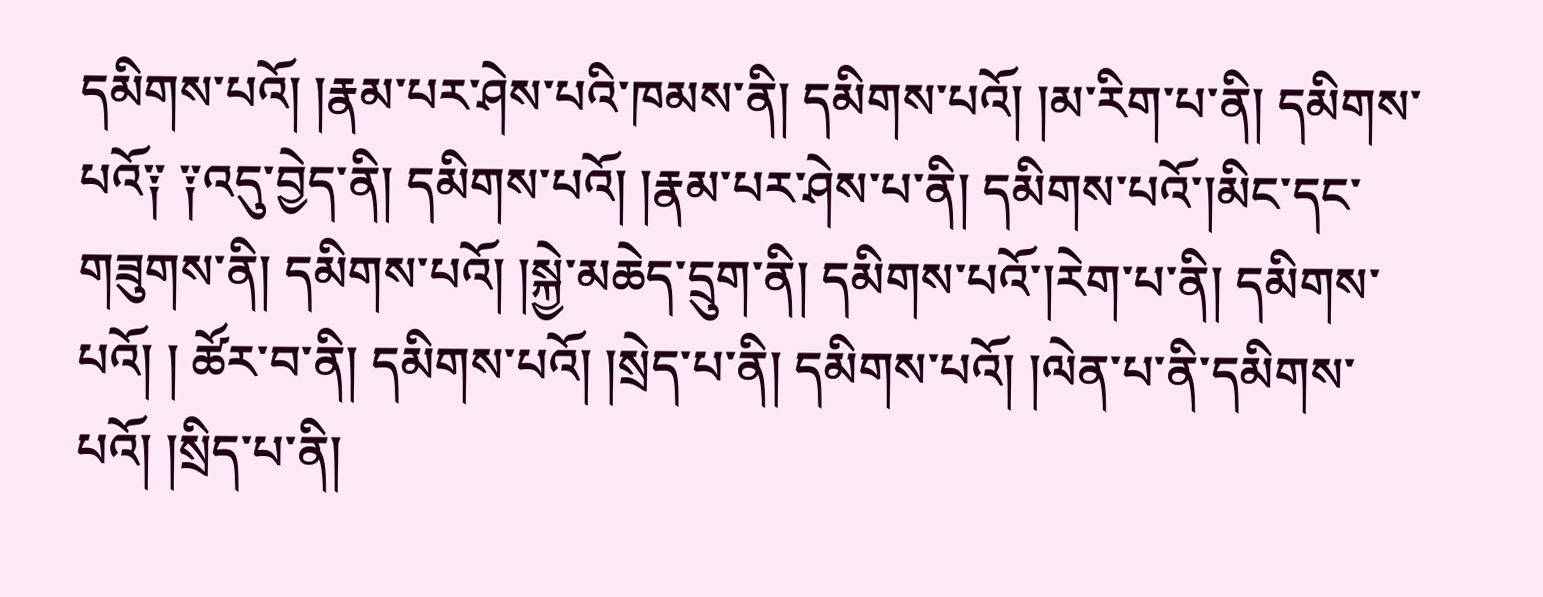དམིགས་པའོ། །རྣམ་པར་ཤེས་པའི་ཁམས་ནི། དམིགས་པའོ། །མ་རིག་པ་ནི། དམིགས་ པའོ༑ ༑འདུ་བྱེད་ནི། དམིགས་པའོ། །རྣམ་པར་ཤེས་པ་ནི། དམིགས་པའོ་།མིང་དང་གཟུགས་ནི། དམིགས་པའོ། །སྐྱེ་མཆེད་དྲུག་ནི། དམིགས་པའོ་།རེག་པ་ནི། དམིགས་པའོ། ། ཚོར་བ་ནི། དམིགས་པའོ། །སྲེད་པ་ནི། དམིགས་པའོ། །ལེན་པ་ནི་དམིགས་པའོ། །སྲིད་པ་ནི།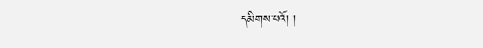དམིགས་པའོ། །